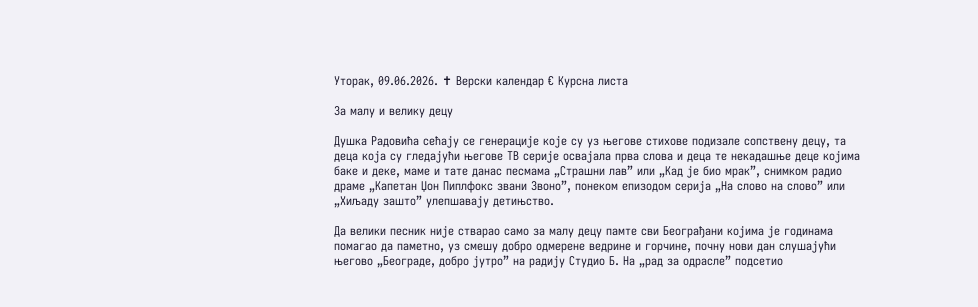Уторак, 09.06.2026. ✝ Верски календар € Курсна листа

За малу и велику децу

Душка Радовића сећају се генерације које су уз његове стихове подизале сопствену децу, та деца која су гледајући његове ТВ серије освајала прва слова и деца те некадашње деце којима баке и деке, маме и тате данас песмама „Страшни лав” или „Кад је био мрак”, снимком радио драме „Капетан Џон Пиплфокс звани Звоно”, понеком епизодом серија „На слово на слово” или „Хиљаду зашто” улепшавају детињство.

Да велики песник није стварао само за малу децу памте сви Београђани којима је годинама помагао да паметно, уз смешу добро одмерене ведрине и горчине, почну нови дан слушајући његово „Београде, добро јутро” на радију Студио Б. На „рад за одрасле” подсетио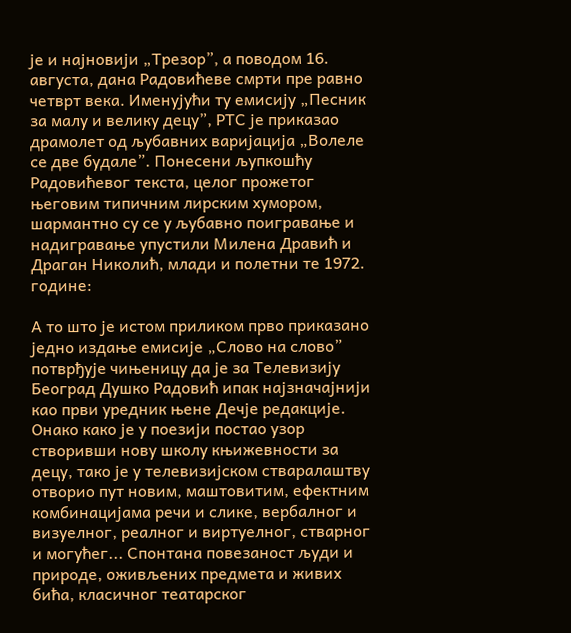је и најновији „Трезор”, а поводом 16. августа, дана Радовићеве смрти пре равно четврт века. Именујући ту емисију „Песник за малу и велику децу”, РТС је приказао драмолет од љубавних варијација „Волеле се две будале”. Понесени љупкошћу Радовићевог текста, целог прожетог његовим типичним лирским хумором, шармантно су се у љубавно поигравање и надигравање упустили Милена Дравић и Драган Николић, млади и полетни те 1972. године:

А то што је истом приликом прво приказано једно издање емисије „Слово на слово” потврђује чињеницу да је за Телевизију Београд Душко Радовић ипак најзначајнији као први уредник њене Дечје редакције. Онако како је у поезији постао узор створивши нову школу књижевности за децу, тако је у телевизијском стваралаштву отворио пут новим, маштовитим, ефектним комбинацијама речи и слике, вербалног и визуелног, реалног и виртуелног, стварног и могућег... Спонтана повезаност људи и природе, оживљених предмета и живих бића, класичног театарског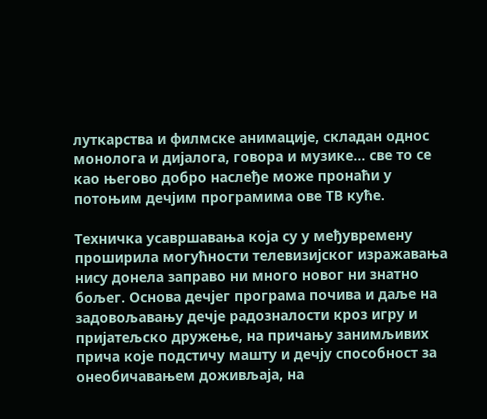луткарства и филмске анимације, складан однос монолога и дијалога, говора и музике... све то се као његово добро наслеђе може пронаћи у потоњим дечјим програмима ове ТВ куће.

Техничка усавршавања која су у међувремену проширила могућности телевизијског изражавања нису донела заправо ни много новог ни знатно бољег. Основа дечјег програма почива и даље на задовољавању дечје радозналости кроз игру и пријатељско дружeње, на причању занимљивих прича које подстичу машту и дечју способност за онеобичавањем доживљаја, на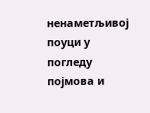ненаметљивој поуци у погледу појмова и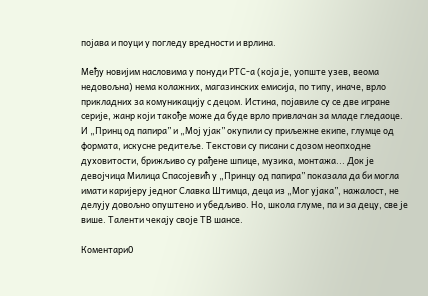појава и поуци у погледу вредности и врлина.

Међу новијим насловима у понуди РТС-а (која је, уопште узев, веома недовољна) нема колажних, магазинских емисија, по типу, иначе, врло прикладних за комуникацију с децом. Истина, појавиле су се две игране серије, жанр који такође може да буде врло привлачан за младе гледаоце. И „Принц од папира” и „Мој ујак” окупили су приљежне екипе, глумце од формата, искусне редитеље. Текстови су писани с дозом неопходне духовитости, брижљиво су рађене шпице, музика, монтажа... Док је девојчица Милица Спасојевић у „Принцу од папира” показала да би могла имати каријеру једног Славка Штимца, деца из „Мог ујака”, нажалост, не делују довољно опуштено и убедљиво. Но, школа глуме, па и за децу, све је више. Таленти чекају своје ТВ шансе.

Коментари0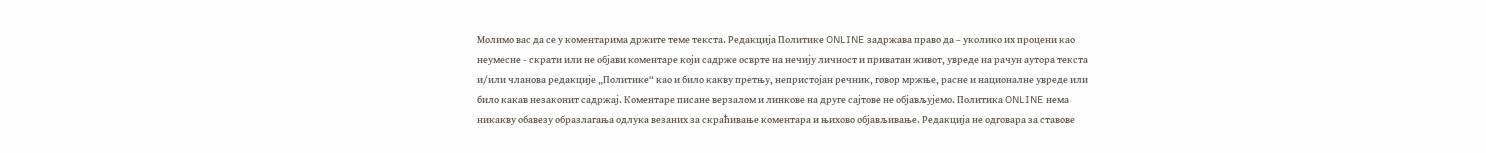Молимо вас да се у коментарима држите теме текста. Редакција Политике ONLINE задржава право да – уколико их процени као неумесне - скрати или не објави коментаре који садрже осврте на нечију личност и приватан живот, увреде на рачун аутора текста и/или чланова редакције „Политике“ као и било какву претњу, непристојан речник, говор мржње, расне и националне увреде или било какав незаконит садржај. Коментаре писане верзалом и линкове на друге сајтове не објављујемо. Политика ONLINE нема никакву обавезу образлагања одлука везаних за скраћивање коментара и њихово објављивање. Редакција не одговара за ставове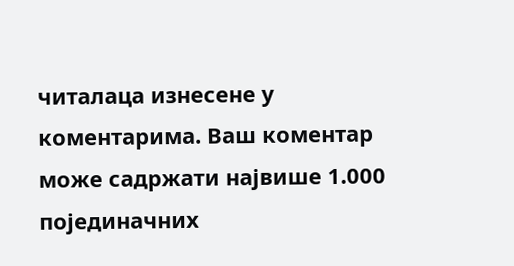читалаца изнесене у коментарима. Ваш коментар може садржати највише 1.000 појединачних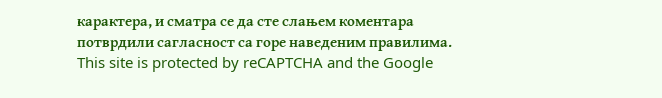карактера, и сматра се да сте слањем коментара потврдили сагласност са горе наведеним правилима.
This site is protected by reCAPTCHA and the Google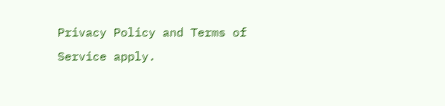Privacy Policy and Terms of Service apply.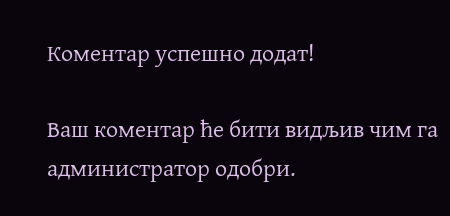Комeнтар успeшно додат!

Ваш комeнтар ћe бити видљив чим га администратор одобри.